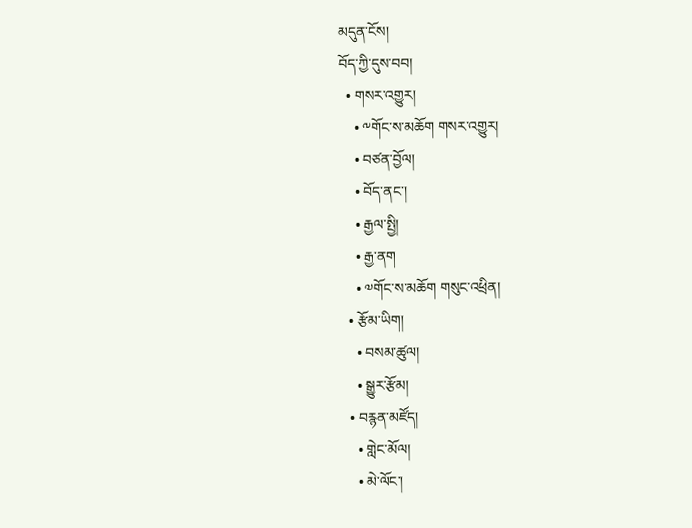མདུན་ངོས།
བོད་ཀྱི་དུས་བབ།
  • གསར་འགྱུར།
    • ༸གོང་ས་མཆོག གསར་འགྱུར།
    • བཙན་བྱོལ།
    • བོད་ནང་།
    • རྒྱལ་སྤྱི།
    • རྒྱ་ནག
    • ༧གོང་ས་མཆོག གསུང་འཕྲིན།
  • རྩོམ་ཡིག།
    • བསམ་ཚུལ།
    • སྒྱུར་རྩོམ།
  • བརྙན་མཛོད།
    • གླེང་མོལ།
    • མེ་ལོང་།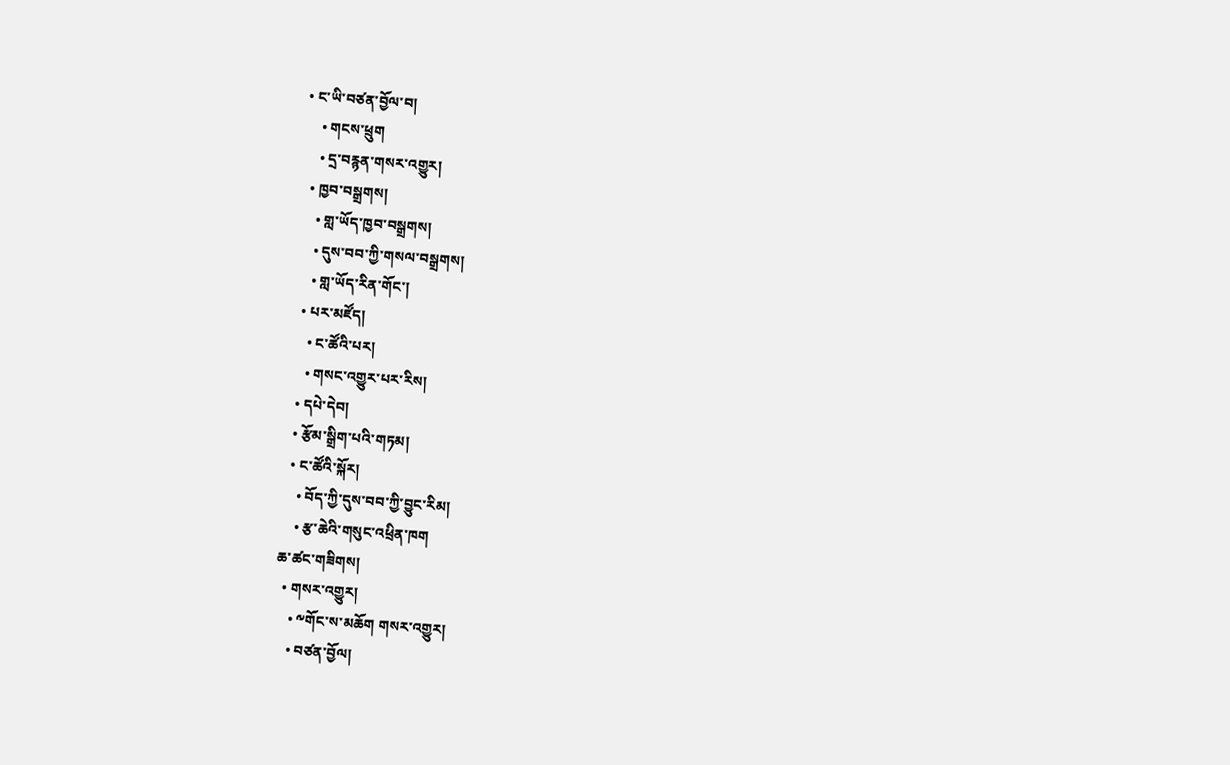• ང་ཡི་བཙན་བྱོལ་བ།
    • གངས་ཕྲུག
    • དྲ་བརྙན་གསར་འགྱུར།
  • ཁྱབ་བསྒྲགས།
    • གླ་ཡོད་ཁྱབ་བསྒྲགས།
    • དུས་བབ་ཀྱི་གསལ་བསྒྲགས།
    • གླ་ཡོད་རིན་གོང་།
  • པར་མཛོད།
    • ང་ཚོའི་པར།
    • གསང་འགྱུར་པར་རིས།
  • དཔེ་དེབ།
  • རྩོམ་སྒྲིག་པའི་གཏམ།
  • ང་ཚོའི་སྐོར།
    • བོད་ཀྱི་དུས་བབ་ཀྱི་བྱུང་རིམ།
    • རྩ་ཆེའི་གསུང་འཕྲིན་ཁག
ཆ་ཚང་གཟིགས།
  • གསར་འགྱུར།
    • ༸གོང་ས་མཆོག གསར་འགྱུར།
    • བཙན་བྱོལ།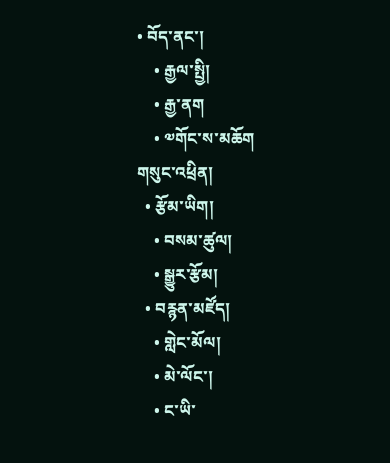• བོད་ནང་།
    • རྒྱལ་སྤྱི།
    • རྒྱ་ནག
    • ༧གོང་ས་མཆོག གསུང་འཕྲིན།
  • རྩོམ་ཡིག།
    • བསམ་ཚུལ།
    • སྒྱུར་རྩོམ།
  • བརྙན་མཛོད།
    • གླེང་མོལ།
    • མེ་ལོང་།
    • ང་ཡི་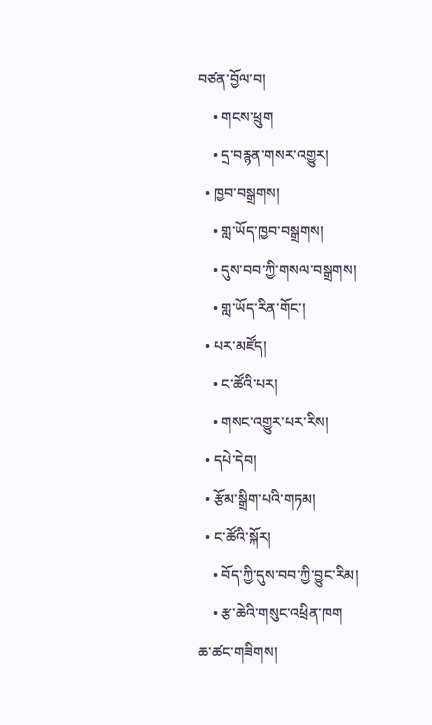བཙན་བྱོལ་བ།
    • གངས་ཕྲུག
    • དྲ་བརྙན་གསར་འགྱུར།
  • ཁྱབ་བསྒྲགས།
    • གླ་ཡོད་ཁྱབ་བསྒྲགས།
    • དུས་བབ་ཀྱི་གསལ་བསྒྲགས།
    • གླ་ཡོད་རིན་གོང་།
  • པར་མཛོད།
    • ང་ཚོའི་པར།
    • གསང་འགྱུར་པར་རིས།
  • དཔེ་དེབ།
  • རྩོམ་སྒྲིག་པའི་གཏམ།
  • ང་ཚོའི་སྐོར།
    • བོད་ཀྱི་དུས་བབ་ཀྱི་བྱུང་རིམ།
    • རྩ་ཆེའི་གསུང་འཕྲིན་ཁག
ཆ་ཚང་གཟིགས།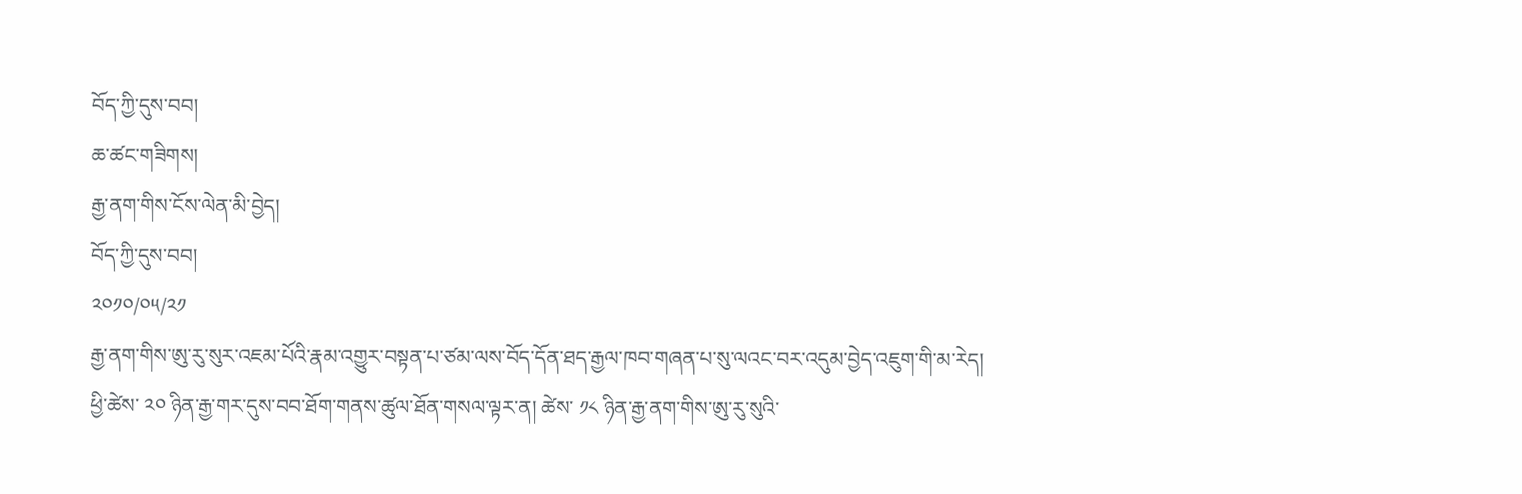བོད་ཀྱི་དུས་བབ།
ཆ་ཚང་གཟིགས།
རྒྱ་ནག་གིས་ངོས་ལེན་མི་བྱེད།
བོད་ཀྱི་དུས་བབ།
༢༠༡༠/༠༥/༢༡
རྒྱ་ནག་གིས་ཨུ་རུ་སུར་འཇམ་པོའི་རྣམ་འགྱུར་བསྟན་པ་ཙམ་ལས་བོད་དོན་ཐད་རྒྱལ་ཁབ་གཞན་པ་སུ་ལའང་བར་འདུམ་བྱེད་འཇུག་གི་མ་རེད།
ཕྱི་ཚེས་ ༢༠ ཉིན་རྒྱ་གར་དུས་བབ་ཐོག་གནས་ཚུལ་ཐོན་གསལ་ལྟར་ན། ཚེས་ ༡༨ ཉིན་རྒྱ་ནག་གིས་ཨུ་རུ་སུའི་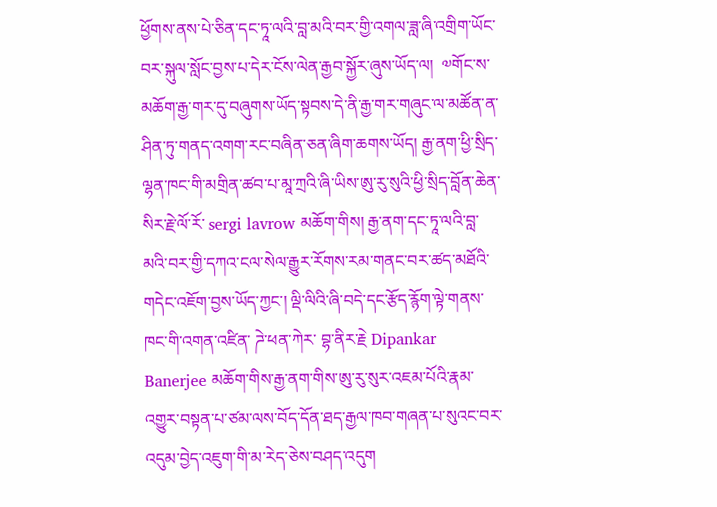ཕྱོགས་ནས་པེ་ཅིན་དང་ཏཱ་ལའི་བླ་མའི་བར་གྱི་འགལ་ཟླ་ཞི་འགྲིག་ཡོང་བར་སྐུལ་སློང་བྱས་པ་དེར་ངོས་ལེན་རྒྱབ་སྐྱོར་ཞུས་ཡོད་ལ།  ༧གོང་ས་མཆོག་རྒྱ་གར་དུ་བཞུགས་ཡོད་སྟབས་དེ་ནི་རྒྱ་གར་གཞུང་ལ་མཚོན་ན་ཤིན་ཏུ་གནད་འགག་རང་བཞིན་ཅན་ཞིག་ཆགས་ཡོད། རྒྱ་ནག་ཕྱི་སྲིད་ལྷན་ཁང་གི་མགྲིན་ཚབ་པ་མཱ་ཀྲའི་ཞི་ཡིས་ཨུ་རུ་སུའི་ཕྱི་སྲིད་བློན་ཆེན་སིར་རྗེ་ལོ་རོ་ sergi lavrow མཆོག་གིས། རྒྱ་ནག་དང་ཏཱ་ལའི་བླ་མའི་བར་གྱི་དཀའ་ངལ་སེལ་རྒྱུར་རོགས་རམ་གནང་བར་ཚད་མཐོའི་གདེང་འཇོག་བྱས་ཡོད་ཀྱང་། ལྡི་ལིའི་ཞི་བདེ་དང་རྩོད་རྙོག་ལྟེ་གནས་ཁང་གི་འགན་འཛིན་ ཌེ་ཕན་ཀེར་ བྷ་ནིར་རྗེ Dipankar Banerjee མཆོག་གིས་རྒྱ་ནག་གིས་ཨུ་རུ་སུར་འཇམ་པོའི་རྣམ་འགྱུར་བསྟན་པ་ཙམ་ལས་བོད་དོན་ཐད་རྒྱལ་ཁབ་གཞན་པ་སུའང་བར་འདུམ་བྱེད་འཇུག་གི་མ་རེད་ཅེས་བཤད་འདུག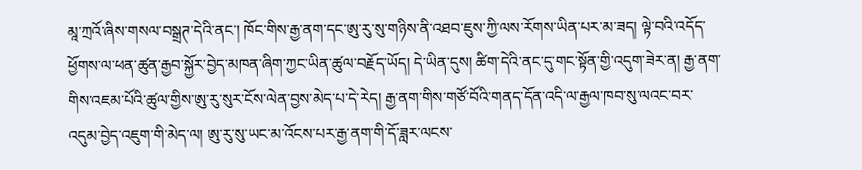མཱ་ཀྲའོ་ཞིས་གསལ་བསྒྲཊ་དེའི་ནང་། ཁོང་གིས་རྒྱ་ནག་དང་ཨུ་རུ་སུ་གཉིས་ནི་འཐབ་ཇུས་ཀྱི་ལས་རོགས་ཡིན་པར་མ་ཟད། ལྟེ་བའི་འདོད་ཕྱོགས་ལ་ཕན་ཚུན་རྒྱབ་སྐྱོར་བྱེད་མཁན་ཞིག་ཀྱང་ཡིན་ཚུལ་བརྗོད་ཡོད། དེ་ཡིན་དུས། ཚིག་དེའི་ནང་དུ་གང་སྟོན་གྱི་འདུག་ཟེར་ན། རྒྱ་ནག་གིས་འཇམ་པོའི་ཚུལ་གྱིས་ཨུ་རུ་སུར་ངོས་ལེན་བྱས་མེད་པ་དེ་རེད། རྒྱ་ནག་གིས་གཙོ་བོའི་གནད་དོན་འདི་ལ་རྒྱལ་ཁབ་སུ་ལའང་བར་འདུམ་བྱེད་འཇུག་གི་མེད་ལ། ཨུ་རུ་སུ་ཡང་མ་འོངས་པར་རྒྱ་ནག་གི་དོ་ཟླར་ལངས་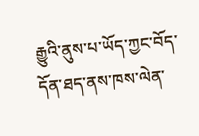རྒྱུའི་ནུས་པ་ཡོད་ཀྱང་བོད་དོན་ཐད་ནས་ཁས་ལེན་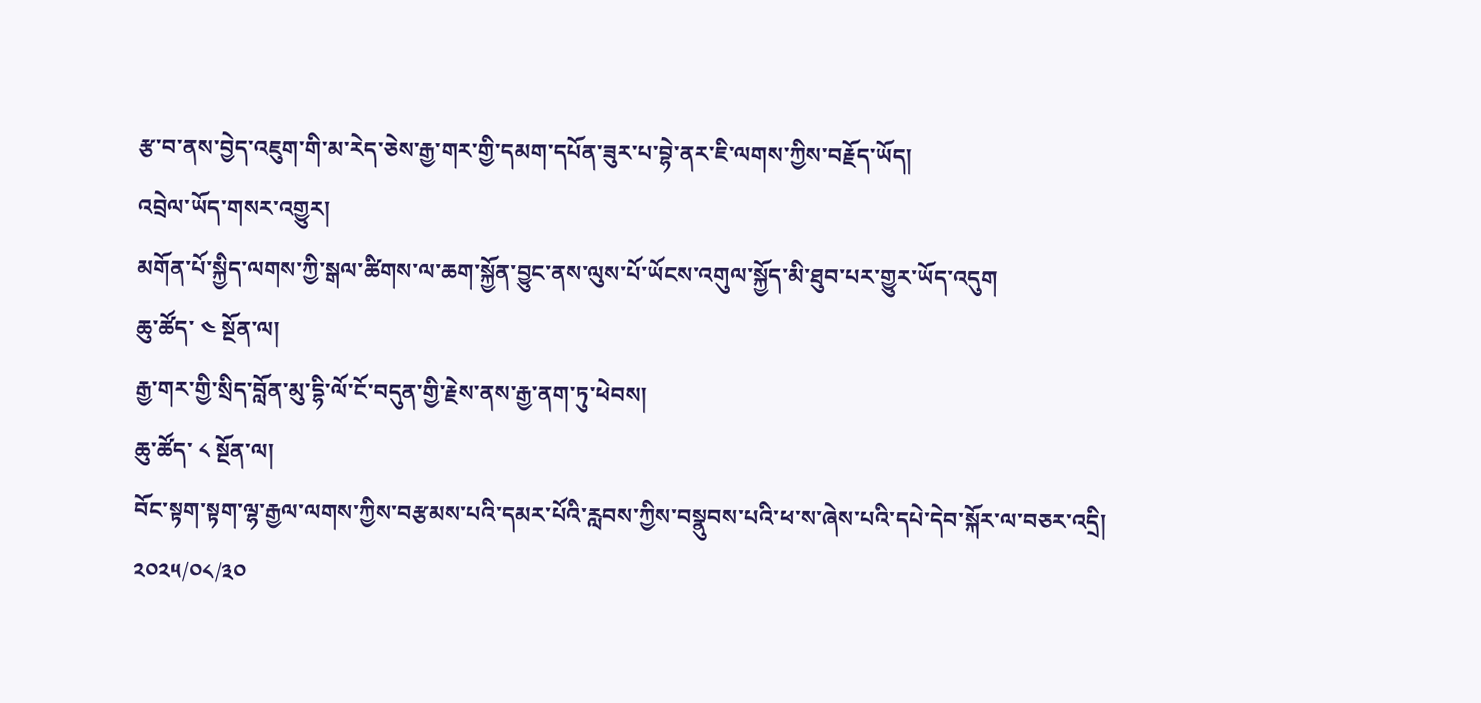རྩ་བ་ནས་བྱེད་འཇུག་གི་མ་རེད་ཅེས་རྒྱ་གར་གྱི་དམག་དཔོན་ཟུར་པ་བྷེ་ནར་ཇི་ལགས་ཀྱིས་བརྗོད་ཡོད།
འབྲེལ་ཡོད་གསར་འགྱུར།
མགོན་པོ་སྐྱིད་ལགས་ཀྱི་སྒལ་ཚིགས་ལ་ཆག་སྐྱོན་བྱུང་ནས་ལུས་པོ་ཡོངས་འགུལ་སྐྱོད་མི་ཐུབ་པར་གྱུར་ཡོད་འདུག
ཆུ་ཚོད་ ༤ སྔོན་ལ།
རྒྱ་གར་གྱི་སྲིད་བློན་མུ་དྷི་ལོ་ངོ་བདུན་གྱི་རྗེས་ནས་རྒྱ་ནག་ཏུ་ཕེབས།
ཆུ་ཚོད་ ༨ སྔོན་ལ།
བོང་སྟག་སྟག་ལྷ་རྒྱལ་ལགས་ཀྱིས་བརྩམས་པའི་དམར་པོའི་རླབས་ཀྱིས་བསྣུབས་པའི་ཕ་ས་ཞེས་པའི་དཔེ་དེབ་སྐོར་ལ་བཅར་འདྲི།
༢༠༢༥/༠༨/༣༠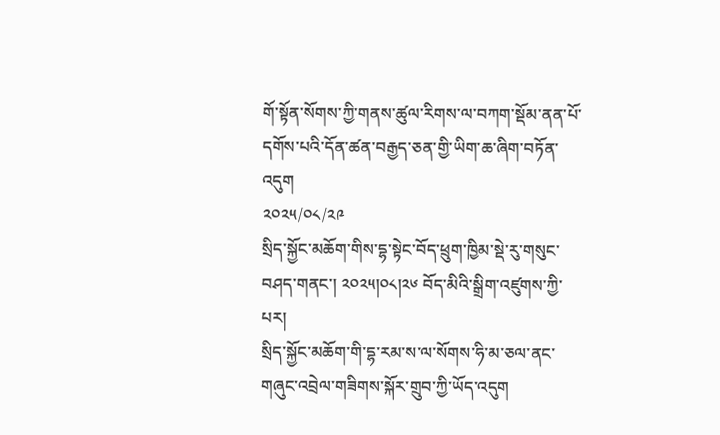གོ་སྟོན་སོགས་ཀྱི་གནས་ཚུལ་རིགས་ལ་བཀག་སྡོམ་ནན་པོ་དགོས་པའི་དོན་ཚན་བརྒྱད་ཅན་གྱི་ཡིག་ཆ་ཞིག་བཏོན་འདུག
༢༠༢༥/༠༨/༢༩
སྲིད་སྐྱོང་མཆོག་གིས་དྷ་སྟེང་བོད་ཕྲུག་ཁྱིམ་སྡེ་རུ་གསུང་བཤད་གནང་། ༢༠༢༥།༠༨།༢༦ བོད་མིའི་སྒྲིག་འཛུགས་ཀྱི་པར།
སྲིད་སྐྱོང་མཆོག་གི་དྷ་རམ་ས་ལ་སོགས་ཧི་མ་ཅལ་ནང་གཞུང་འབྲེལ་གཟིགས་སྐོར་གྲུབ་ཀྱི་ཡོད་འདུག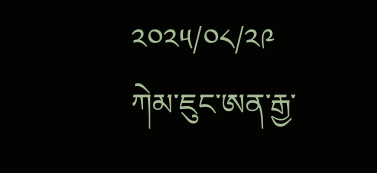༢༠༢༥/༠༨/༢༩
ཀེམ་ཇུང་ཨན་རྒྱ་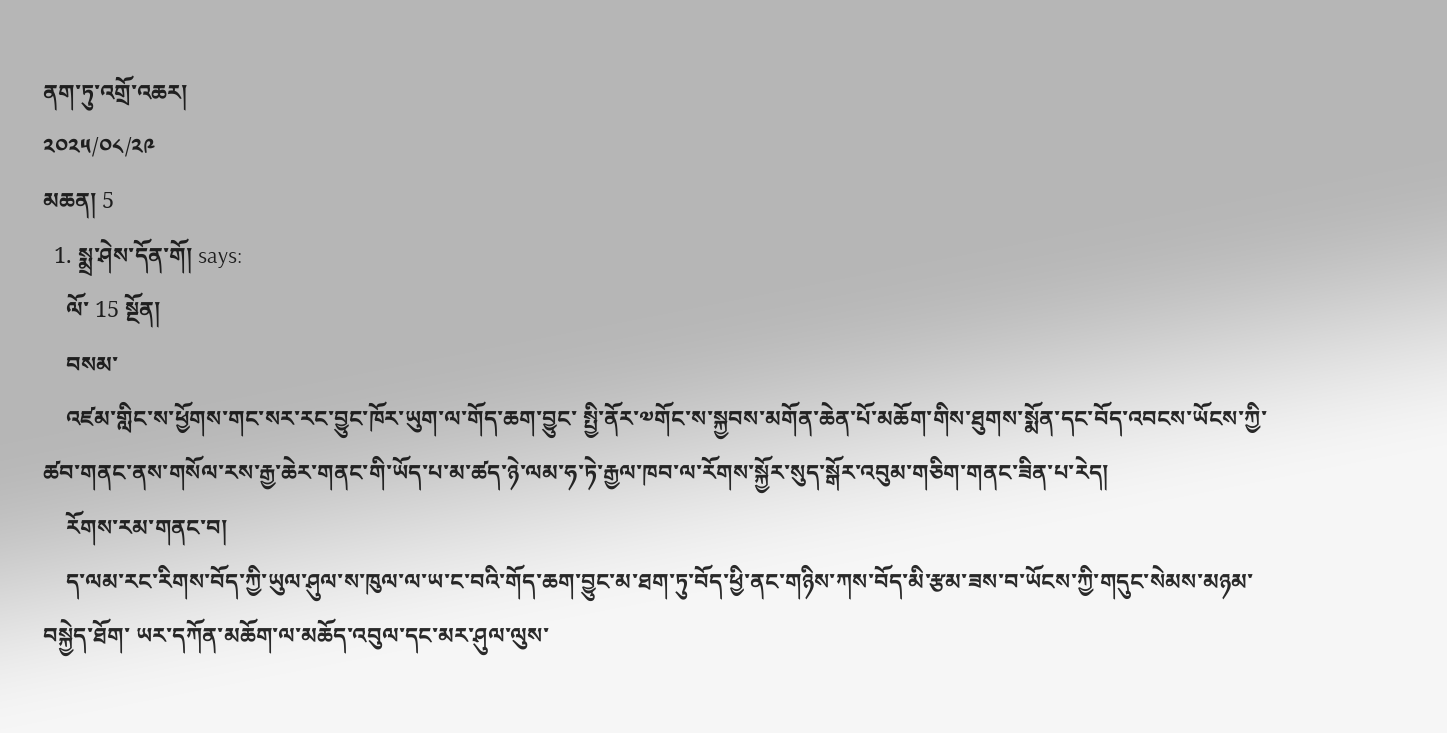ནག་ཏུ་འགྲོ་འཆར།
༢༠༢༥/༠༨/༢༩
མཆན། 5
  1. སྨྲ་ཤེས་དོན་གོ། says:
    ལོ་ 15 སྔོན།
    བསམ་
    འཇ༹མ་གླིང་ས་ཕྱོགས་གང་སར་རང་བྱུང་ཁོར་ཡུག་ལ་གོད་ཆག་བྱུང་ སྤྱི་ནོར་༧གོང་ས་སྐྱབས་མགོན་ཆེན་པོ་མཆོག་གིས་ཐུགས་སྨོན་དང་བོད་འབངས་ཡོངས་ཀྱི་ཆ༹བ་གནང་ནས་གསོལ་རས་རྒྱ་ཆེར་གནང་གི་ཡོད་པ་མ་ཆ༹ད་ཉེ་ལམ་ཧ་ཏེ་རྒྱལ་ཁབ་ལ་རོགས་སྐྱོར་སུད་སྒོར་འབུམ་གཅིག་གནང་ཟིན་པ་རེད།
    རོགས་རམ་གནང་བ།
    ད་ལམ་རང་རིགས་བོད་ཀྱི་ཡུལ་ཤུལ་ས་ཁུལ་ལ་ཡ་ང་བའི་གོད་ཆག་བྱུང་མ་ཐག་ཏུ་བོད་ཕྱི་ནང་གཉིས་ཀས་བོད་མི་རྩམ་ཟས་བ་ཡོངས་ཀྱི་གདུང་སེམས་མཉམ་བསྐྱེད་ཐོག་ ཡར་དཀོན་མཆོག་ལ་མཆོད་འབུལ་དང་མར་ཤུལ་ལུས་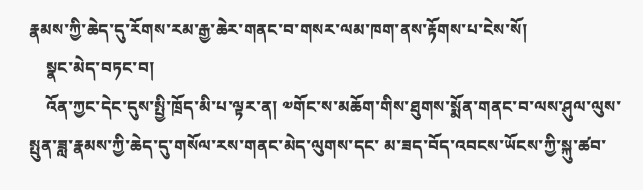རྣམས་ཀྱི་ཆེད་དུ་རོགས་རམ་རྒྱ་ཆེར་གནང་བ་གསར་ལམ་ཁག་ནས་རྟོགས་པ་ངེས་སོ།
    སྣང་མེད་བཏང་བ།
    འོན་ཀྱང་དེང་དུས་སྤྱི་ཁྲོད་མི་པ་ལྟར་ན། ༧གོང་ས་མཆོག་གིས་ཐུགས་སྨོན་གནང་བ་ལས་ཤུལ་ལུས་སྤུན་ཟླ་རྣམས་ཀྱི་ཆེད་དུ་གསོལ་རས་གནང་མེད་ལུགས་དང་ མ་ཟད་བོད་འབངས་ཡོངས་ཀྱི་སྐུ་ཆ༹བ་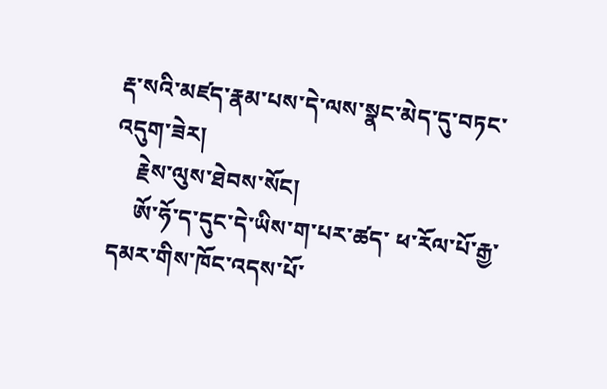རྡ་སའི་མཇ༹ད་རྣམ་པས་དེ་ལས་སྣང་མེད་དུ་བཏང་འདུག་ཟེར།
    རྗེས་ལུས་ཐེབས་སོང།
    ཨོ་ཧོ་ད་དུང་དེ་ཡིས་ག་པར་ཆ༹ད་ ཕ་རོལ་པོ་རྒྱ་དམར་གིས་ཁོང་འདས་པོ་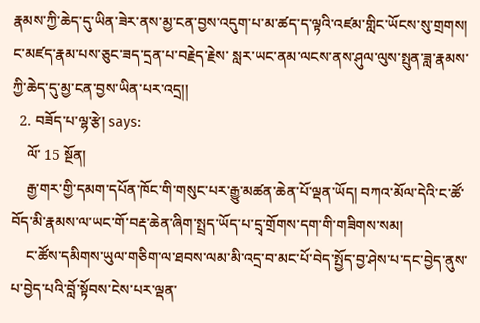རྣམས་ཀྱི་ཆེད་དུ་ཡིན་ཟེར་ནས་མྱ་ངན་བྱས་འདུག་པ་མ་ཆ༹ད་ད་ལྟའི་འཇ༹མ་གླིང་ཡོངས་སུ་གྲགས། ང་མཇ༹ད་རྣམ་པས་ཅུང་ཟད་དྲན་པ་བརྗེད་རྗེས་ སླར་ཡང་ནམ་ལངས་ནས་ཤུལ་ལུས་སྤུན་ཟླ་རྣམས་ཀྱི་ཆེད་དུ་མྱ་ངན་བྱས་ཡིན་པར་འདྲ།།
  2. བཟོད་པ་ལྷ་རྩེ། says:
    ལོ་ 15 སྔོན།
    རྒྱ་གར་གྱི་དམག་དཔོན་ཁོང་གི་གསུང་པར་རྒྱུ་མཚན་ཆེན་པོ་ལྡན་ཡོད། བཀའ་མོལ་དེའི་ང་ཚོ་བོད་མི་རྣམས་ལ་ཡང་གོ་བརྡ་ཆེན་ཞིག་སྤྲད་ཡོད་པ་དྲྭ་གྲོགས་དག་གི་གཟིགས་སམ།
    ང་ཚོས་དམིགས་ཡུལ་གཅིག་ལ་ཐབས་ལམ་མི་འདྲ་བ་མང་པོ་བེད་སྤྱོད་བྱ་ཤེས་པ་དང་བྱེད་ནུས་པ་བྱེད་པའི་བློ་སྟོབས་ངེས་པར་ལྡན་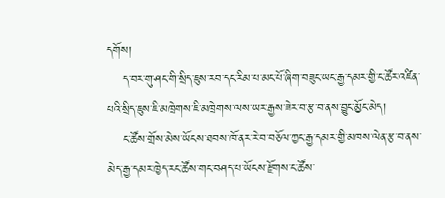དགོས།
    ད་བར་གུ་ཤང་གི་སྲིད་ཇུས་རབ་དང་རིམ་པ་མང་པོ་ཞིག་བཟུང་ཡང་རྒྱ་དམར་གྱི་ང་ཚོར་འཛིན་པའི་སྲིད་ཇུས་ཇི་མཁྲེགས་ཇི་མཁྲེགས་ལས་ཡར་རྒྱས་ཟེར་བ་རྩ་བ་ནས་བྱུང་མྱོང་མེད།
    ང་ཚོས་གྲོས་མེས་ཡོངས་ཐབས་ཁོ་ནར་རེ་བ་བཅོལ་ཀྱང་རྒྱ་དམར་གྱི་མཁས་ལེན་རྩ་བ་ནས་མེད་རྒྱ་དམར་ཁྱེད་རང་ཚོས་གང་བཤད་པ་ཡོངས་རྫོགས་ང་ཚོས་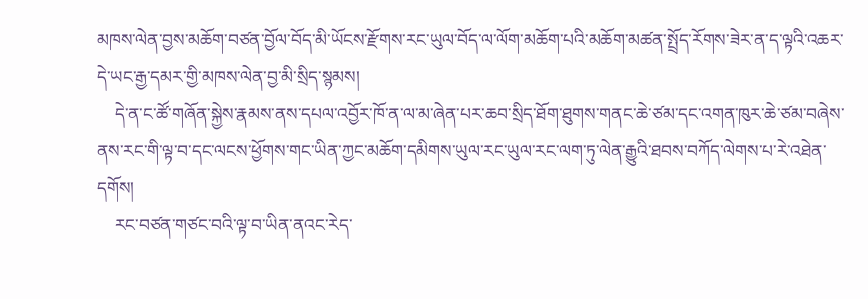མཁས་ལེན་བྱས་མཆོག་བཙན་བྱོལ་བོད་མི་ཡོངས་རྫོགས་རང་ཡུལ་བོད་ལ་ལོག་མཆོག་པའི་མཆོག་མཚན་སྤྲོད་རོགས་ཟེར་ན་ད་ལྟའི་འཆར་དེ་ཡང་རྒྱ་དམར་གྱི་མཁས་ལེན་བྱ་མི་སྲིད་སྙམས།
    དེ་ན་ང་ཚོ་གཞོན་སྐྱེས་རྣམས་ནས་དཔལ་འབྱོར་ཁོ་ན་ལ་མ་ཞེན་པར་ཆབ་སྲིད་ཐོག་ཐུགས་གནང་ཆེ་ཙམ་དང་འགན་ཁུར་ཆེ་ཙམ་བཞེས་ནས་རང་གི་ལྟ་བ་དང་ལངས་ཕྱོགས་གང་ཡིན་ཀྱང་མཆོག་དམིགས་ཡུལ་རང་ཡུལ་རང་ལག་ཏུ་ལེན་རྒྱུའི་ཐབས་བཀོད་ལེགས་པ་རེ་འཐེན་དགོས།
    རང་བཙན་གཙང་བའི་ལྟ་བ་ཡིན་ནའང་རེད་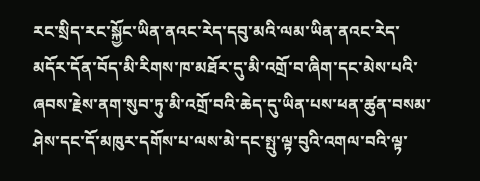རང་སྲིད་རང་སྐྱོང་ཡིན་ནའང་རེད་དབུ་མའི་ལམ་ཡིན་ནའང་རེད་མདོར་དོན་བོད་མི་རིགས་ཁ་མཐོར་དུ་མི་འགྲོ་བ་ཞིག་དང་མེས་པའི་ཞབས་རྗེས་ནག་སུབ་ཏུ་མི་འགྲོ་བའི་ཆེད་དུ་ཡིན་པས་ཕན་ཚུན་བསམ་ཤེས་དང་དོ་མཁུར་དགོས་པ་ལས་མེ་དང་སྤུ་ལྟ་བུའི་འགལ་བའི་ལྟ་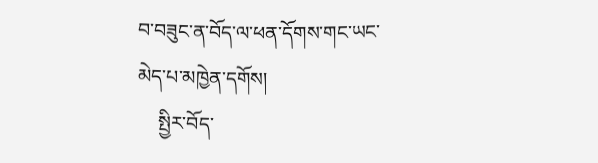བ་བཟུང་ན་བོད་ལ་ཕན་དོགས་གང་ཡང་མེད་པ་མཁྱེན་དགོས།
    སྤྱིར་བོད་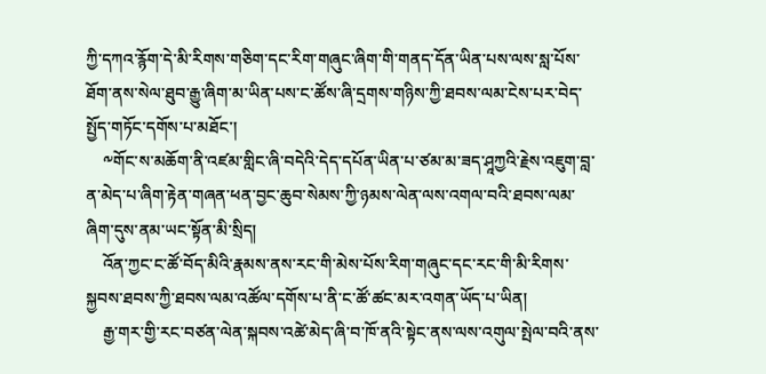ཀྱི་དཀའ་རྙོག་དེ་མི་རིགས་གཅིག་དང་རིག་གཞུང་ཞིག་གི་གནད་དོན་ཡིན་པས་ལས་སླ་པོས་ཐོག་ནས་སེལ་ཐུབ་རྒྱུ་ཞིག་མ་ཡིན་པས་ང་ཚོས་ཞི་དྲགས་གཉིས་ཀྱི་ཐབས་ལམ་ངེས་པར་བེད་སྤྱོད་གཏོང་དགོས་པ་མཐོང་།
    ༸གོང་ས་མཆོག་ནི་འཛམ་གླིང་ཞི་བདེའི་དེད་དཔོན་ཡིན་པ་ཙམ་མ་ཟད་ཤཱཀྱའི་རྗེས་འཇུག་བླ་ན་མེད་པ་ཞིག་རྟེན་གཞན་ཕན་བྱང་ཆུབ་སེམས་ཀྱི་ཉམས་ལེན་ལས་འགལ་བའི་ཐབས་ལམ་ཞིག་དུས་ནམ་ཡང་སྟོན་མི་སྲིད།
    འོན་ཀྱང་ང་ཚོ་བོད་མིའི་རྣམས་ནས་རང་གི་མེས་པོས་རིག་གཞུང་དང་རང་གི་མི་རིགས་སྐྱབས་ཐབས་ཀྱི་ཐབས་ལམ་འཚོལ་དགོས་པ་ནི་ང་ཚོ་ཚང་མར་འགན་ཡོད་པ་ཡིན།
    རྒྱ་གར་གྱི་རང་བཙན་ལེན་སྐབས་འཚེ་མེད་ཞི་བ་ཁོ་ནའི་སྟེང་ནས་ལས་འགུལ་སྤེལ་བའི་ནས་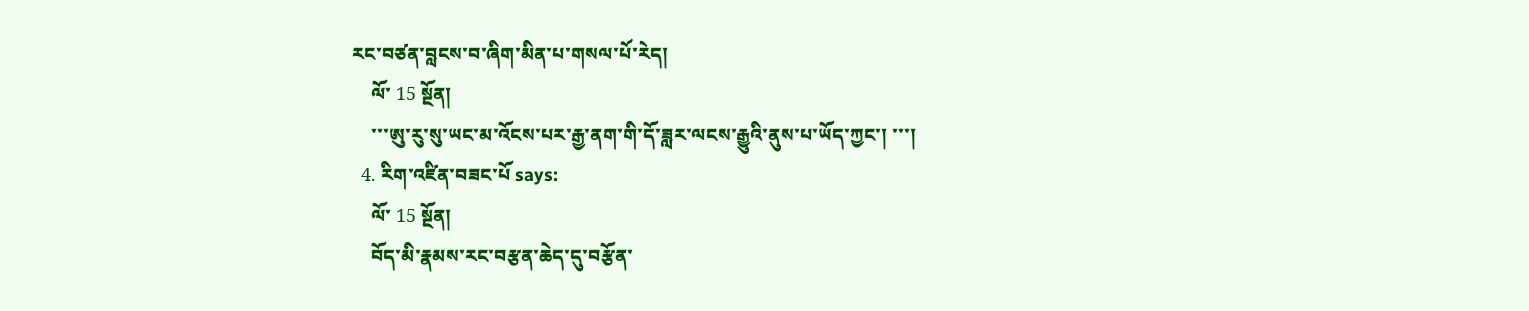རང་བཙན་བླངས་བ་ཞིག་མིན་པ་གསལ་པོ་རེད།
    ལོ་ 15 སྔོན།
    ་་་ཨུ་རུ་སུ་ཡང་མ་འོངས་པར་རྒྱ་ནག་གི་དོ་ཟླར་ལངས་རྒྱུའི་ནུས་པ་ཡོད་ཀྱང་། ་་་།
  4. རིག་འཛིན་བཟང་པོ says:
    ལོ་ 15 སྔོན།
    བོད་མི་རྣམས་རང་བརྩན་ཆེད་དུ་བརྩོན་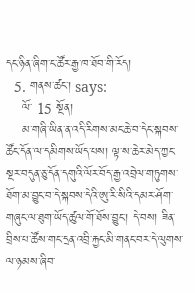དང་ཉིན་ཞིག་ང་ཚོར་རྒྱ་ཁ་ཐོབ་གི་རོད།
  5. གནས་ཚང་། says:
    ལོ་ 15 སྔོན།
    མ་གཞི་ཡིན་ན་འདི་རིགས་མང་ཆེ་བ་དེང་སྐབས་ཚོང་དོན་ལ་དམིགས་ཡོད་པས། ལྟ་ས་ཆེར་མེད་ཀྱང་སྔར་བདུན་ཅུ་དོན་དགུའི་ལོར་བོད་རྒྱ་འབྲེལ་གཏུགས་ཐོག་མ་བྱུང་བ་དེ་སྐབས་དེའི་ཨུ་རི་སིའི་དམར་ཤོག་གཞུང་ལ་ཐུག་ཡོད་ཚུལ་གོ་ཐོས་བྱུང་། དེ་བས། ཟིན་བྲིས་པ་ཚོས་གང་དྲན་འབྲི་རྐྱང་མི་གནང་བར་དེ་ལུགས་ལ་ཉམས་ཞིབ་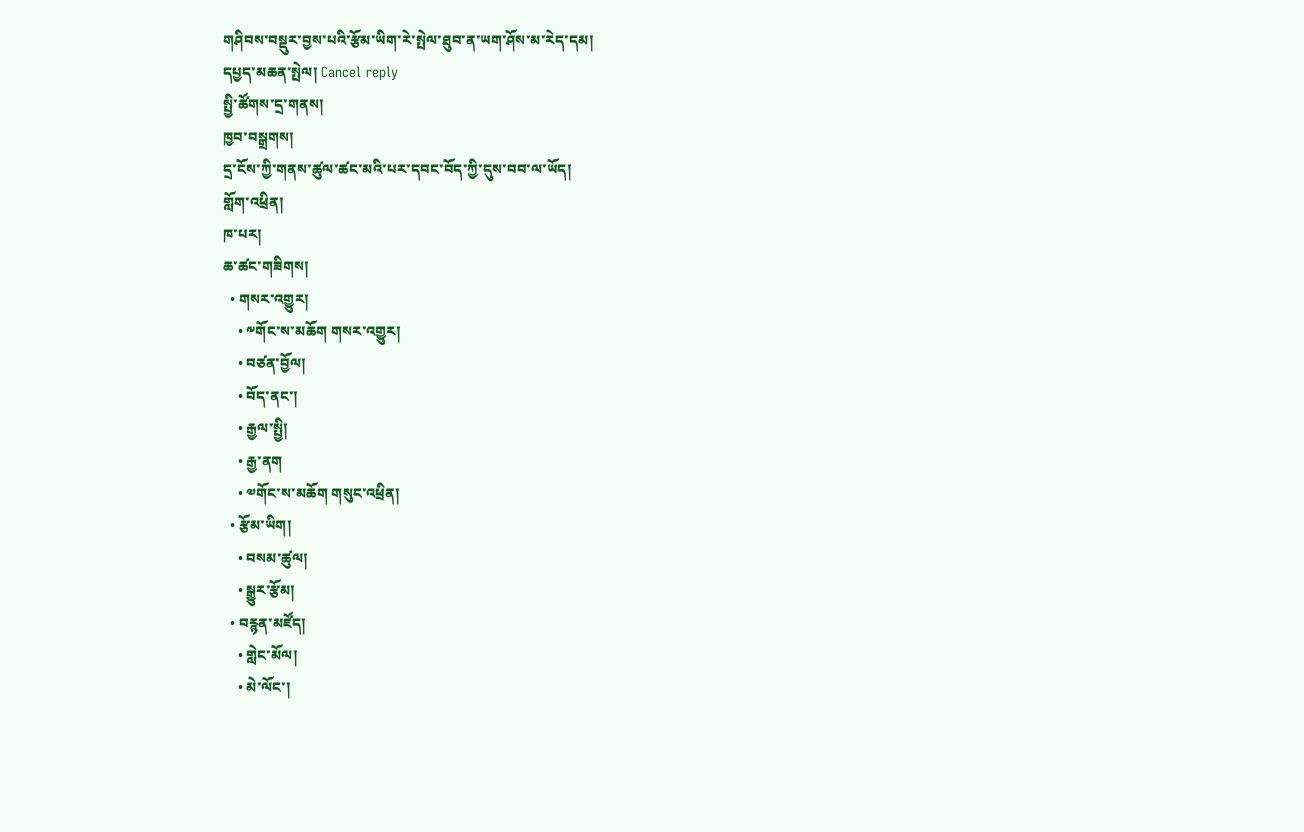གཤིབས་བསྡུར་བྱས་པའི་རྩོམ་ཡིག་རེ་སྤེལ་ཐུབ་ན་ཡག་ཤོས་མ་རེད་དམ།
དཔྱད་མཆན་སྤེལ། Cancel reply
སྤྱི་ཚོགས་དྲ་གནས།
ཁྱབ་བསྒྲགས།
དྲ་ངོས་ཀྱི་གནས་ཚུལ་ཚང་མའི་པར་དབང་བོད་ཀྱི་དུས་བབ་ལ་ཡོད།
གློག་འཕྲིན།
ཁ་པར།
ཆ་ཚང་གཟིགས།
  • གསར་འགྱུར།
    • ༸གོང་ས་མཆོག གསར་འགྱུར།
    • བཙན་བྱོལ།
    • བོད་ནང་།
    • རྒྱལ་སྤྱི།
    • རྒྱ་ནག
    • ༧གོང་ས་མཆོག གསུང་འཕྲིན།
  • རྩོམ་ཡིག།
    • བསམ་ཚུལ།
    • སྒྱུར་རྩོམ།
  • བརྙན་མཛོད།
    • གླེང་མོལ།
    • མེ་ལོང་།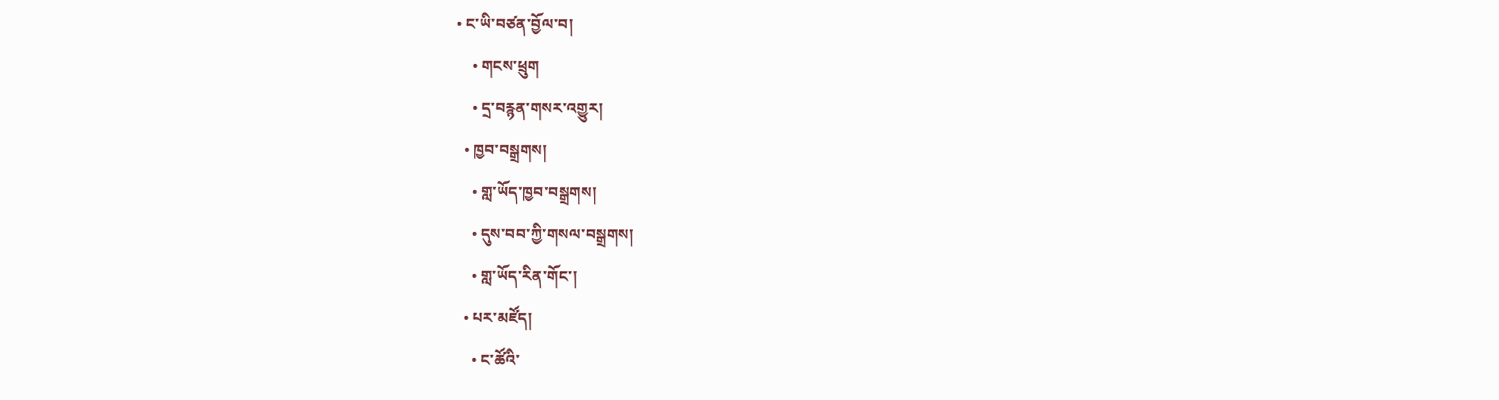• ང་ཡི་བཙན་བྱོལ་བ།
    • གངས་ཕྲུག
    • དྲ་བརྙན་གསར་འགྱུར།
  • ཁྱབ་བསྒྲགས།
    • གླ་ཡོད་ཁྱབ་བསྒྲགས།
    • དུས་བབ་ཀྱི་གསལ་བསྒྲགས།
    • གླ་ཡོད་རིན་གོང་།
  • པར་མཛོད།
    • ང་ཚོའི་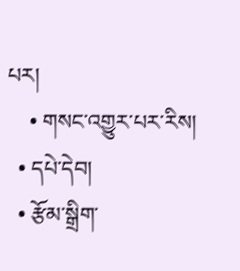པར།
    • གསང་འགྱུར་པར་རིས།
  • དཔེ་དེབ།
  • རྩོམ་སྒྲིག་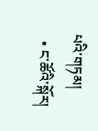པའི་གཏམ།
  • ང་ཚོའི་སྐོར།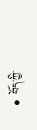• བོད་ཀྱི་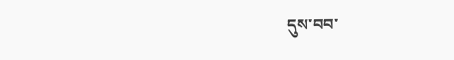དུས་བབ་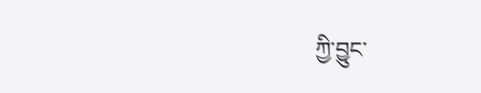ཀྱི་བྱུང་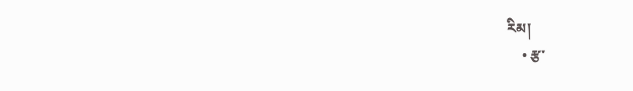རིམ།
    • རྩ་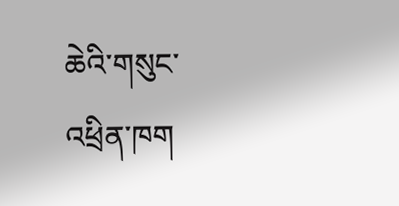ཆེའི་གསུང་འཕྲིན་ཁག